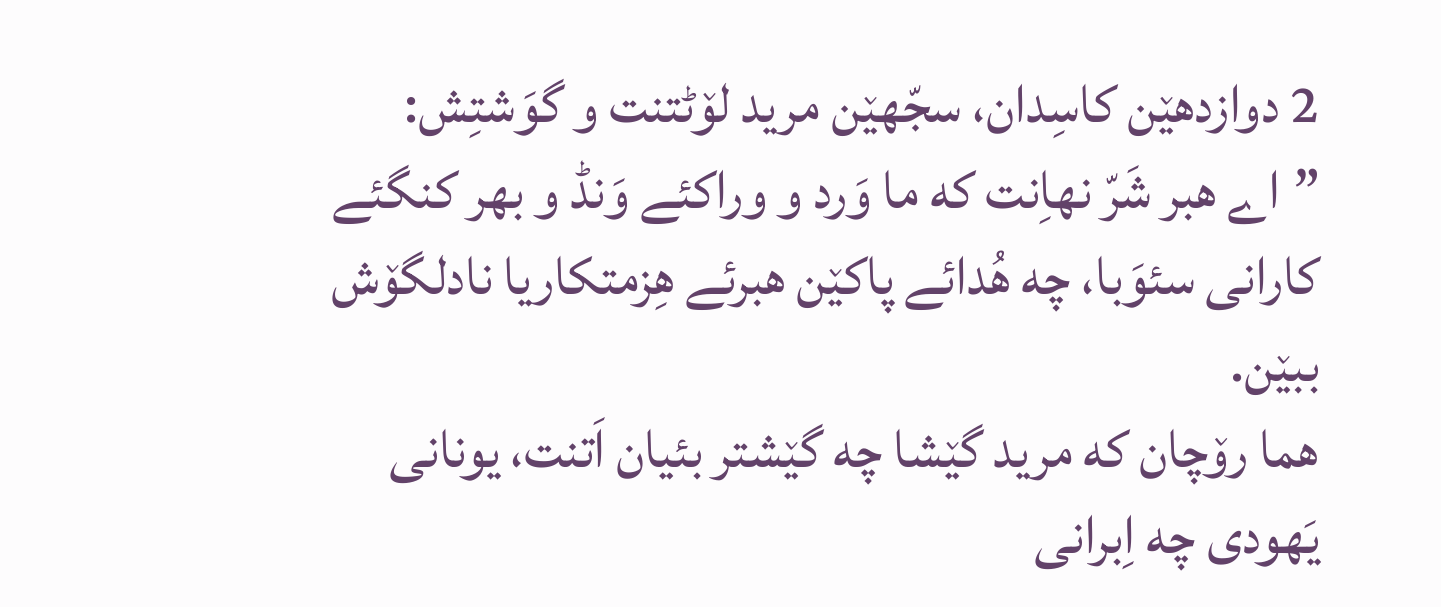2 دوازدهێن کاسِدان، سجّهێن مرید لۆٹتنت و گوَشتِش: ”اے هبر شَرّ نهاِنت که ما وَرد و وراکئے وَنڈ و بهر کنگئے کارانی سئوَبا، چه هُدائے پاکێن هبرئے هِزمتکاریا نادلگۆش ببێن.
هما رۆچان که مرید گێشا چه گێشتر بئیان اَتنت، یونانی یَهودی چه اِبرانی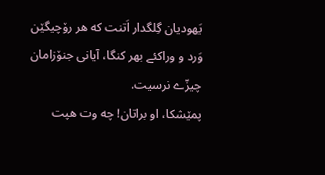یَهودیان گِلگدار اَتنت که هر رۆچیگێن وَرد و وراکئے بهر کنگا، آیانی جنۆزامان چیزّے نرسیت.
پمێشکا، او براتان! چه وت هپت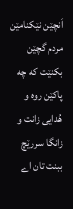اَنچێن نێکنامێن مردم گچێن بکنێت که چه پاکێن روه و هُدایی زانت و زانگا سررێچ ببنت تان اے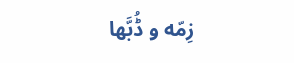زِمّه و ڈُبَّها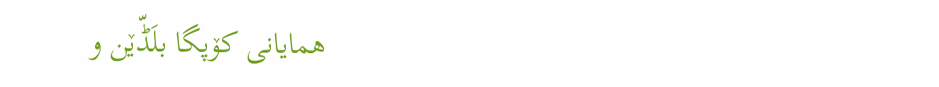همایانی کۆپگا بلَڈّێن و